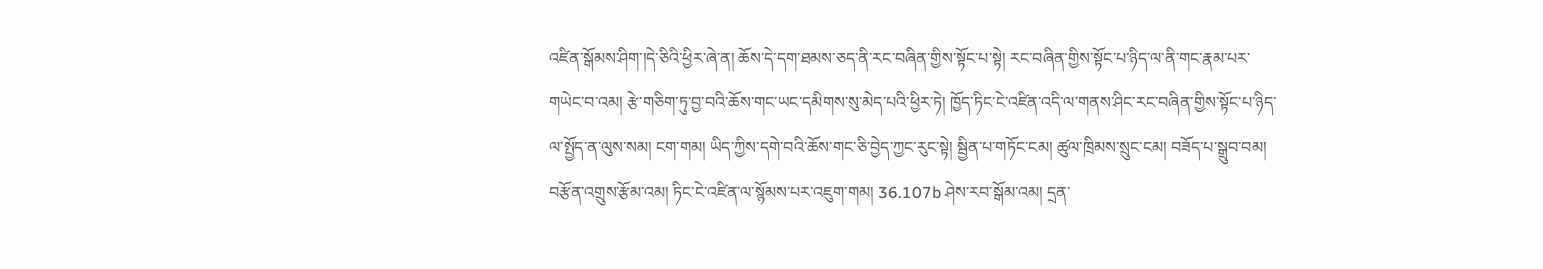འཛིན་སྒོམས་ཤིག་།དེ་ཅིའི་ཕྱིར་ཞེ་ན། ཆོས་དེ་དག་ཐམས་ཅད་ནི་རང་བཞིན་གྱིས་སྟོང་པ་སྟེ། རང་བཞིན་གྱིས་སྟོང་པ་ཉིད་ལ་ནི་གང་རྣམ་པར་གཡེང་བ་འམ། རྩེ་གཅིག་ཏུ་བྱ་བའི་ཆོས་གང་ཡང་དམིགས་སུ་མེད་པའི་ཕྱིར་ཏེ། ཁྱོད་ཏིང་ངེ་འཛིན་འདི་ལ་གནས་ཤིང་རང་བཞིན་གྱིས་སྟོང་པ་ཉིད་ལ་སྤྱོད་ན་ལུས་སམ། ངག་གམ། ཡིད་ཀྱིས་དགེ་བའི་ཆོས་གང་ཅི་བྱེད་ཀྱང་རུང་སྟེ། སྦྱིན་པ་གཏོང་ངམ། ཚུལ་ཁྲིམས་སྲུང་ངམ། བཟོད་པ་སྒྲུབ་བམ། བརྩོན་འགྲུས་རྩོམ་འམ། ཏིང་ངེ་འཛིན་ལ་སྙོམས་པར་འཇུག་གམ། 36.107b ཤེས་རབ་སྒོམ་འམ། དྲན་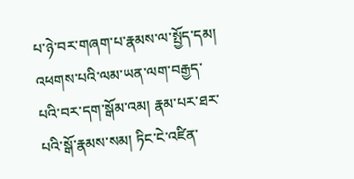པ་ཉེ་བར་གཞག་པ་རྣམས་ལ་སྤྱོད་དམ། འཕགས་པའི་ལམ་ཡན་ལག་བརྒྱད་པའི་བར་དག་སྒོམ་འམ། རྣམ་པར་ཐར་པའི་སྒོ་རྣམས་སམ། ཏིང་ངེ་འཛིན་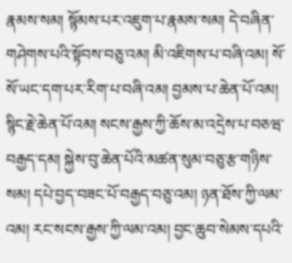རྣམས་སམ། སྙོམས་པར་འཇུག་པ་རྣམས་སམ། དེ་བཞིན་གཤེགས་པའི་སྟོབས་བཅུ་འམ། མི་འཇིགས་པ་བཞི་འམ། སོ་སོ་ཡང་དག་པར་རིག་པ་བཞི་འམ། བྱམས་པ་ཆེན་པོ་འམ། སྙིང་རྗེ་ཆེན་པོ་འམ། སངས་རྒྱས་ཀྱི་ཆོས་མ་འདྲེས་པ་བཅཝ་བརྒྱད་དམ། སྐྱེས་བུ་ཆེན་པོའི་མཚན་སུམ་བཅུ་རྩ་གཉིས་སམ། དཔེ་བྱད་བཟང་པོ་བརྒྱད་བཅུ་འམ། ཉན་ཐོས་ཀྱི་ལམ་འམ། རང་སངས་རྒྱས་ཀྱི་ལམ་འམ། བྱང་ཆུབ་སེམས་དཔའི་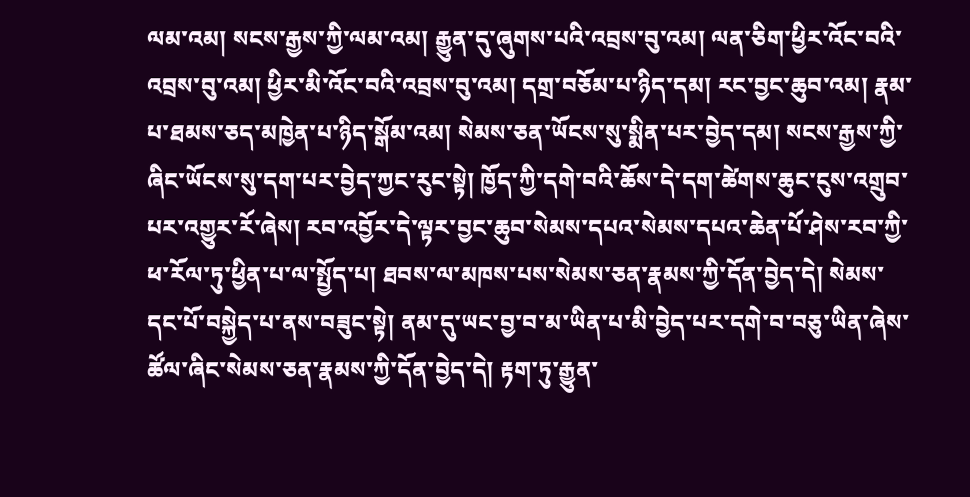ལམ་འམ། སངས་རྒྱས་ཀྱི་ལམ་འམ། རྒྱུན་དུ་ཞུགས་པའི་འབྲས་བུ་འམ། ལན་ཅིག་ཕྱིར་འོང་བའི་འབྲས་བུ་འམ། ཕྱིར་མི་འོང་བའི་འབྲས་བུ་འམ། དགྲ་བཅོམ་པ་ཉིད་དམ། རང་བྱང་ཆུབ་འམ། རྣམ་པ་ཐམས་ཅད་མཁྱེན་པ་ཉིད་སྒོམ་འམ། སེམས་ཅན་ཡོངས་སུ་སྨིན་པར་བྱེད་དམ། སངས་རྒྱས་ཀྱི་ཞིང་ཡོངས་སུ་དག་པར་བྱེད་ཀྱང་རུང་སྟེ། ཁྱོད་ཀྱི་དགེ་བའི་ཆོས་དེ་དག་ཚེགས་ཆུང་ངུས་འགྲུབ་པར་འགྱུར་རོ་ཞེས། རབ་འབྱོར་དེ་ལྟར་བྱང་ཆུབ་སེམས་དཔའ་སེམས་དཔའ་ཆེན་པོ་ཤེས་རབ་ཀྱི་ཕ་རོལ་ཏུ་ཕྱིན་པ་ལ་སྤྱོད་པ། ཐབས་ལ་མཁས་པས་སེམས་ཅན་རྣམས་ཀྱི་དོན་བྱེད་དེ། སེམས་དང་པོ་བསྐྱེད་པ་ནས་བཟུང་སྟེ། ནམ་དུ་ཡང་བྱ་བ་མ་ཡིན་པ་མི་བྱེད་པར་དགེ་བ་བཅུ་ཡིན་ཞེས་ཚོལ་ཞིང་སེམས་ཅན་རྣམས་ཀྱི་དོན་བྱེད་དེ། རྟག་ཏུ་རྒྱུན་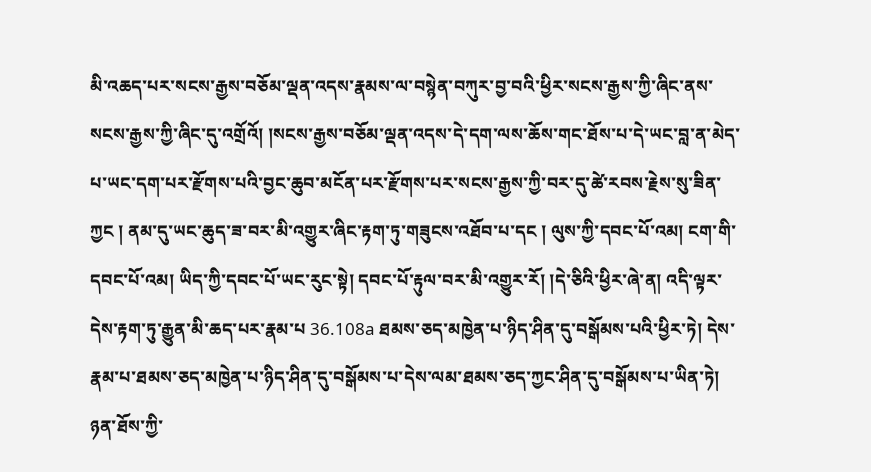མི་འཆད་པར་སངས་རྒྱས་བཅོམ་ལྡན་འདས་རྣམས་ལ་བསྙེན་བཀུར་བྱ་བའི་ཕྱིར་སངས་རྒྱས་ཀྱི་ཞིང་ནས་སངས་རྒྱས་ཀྱི་ཞིང་དུ་འགྲོའོ། །སངས་རྒྱས་བཅོམ་ལྡན་འདས་དེ་དག་ལས་ཆོས་གང་ཐོས་པ་དེ་ཡང་བླ་ན་མེད་པ་ཡང་དག་པར་རྫོགས་པའི་བྱང་ཆུབ་མངོན་པར་རྫོགས་པར་སངས་རྒྱས་ཀྱི་བར་དུ་ཚེ་རབས་རྗེས་སུ་ཟིན་ཀྱང ། ནམ་དུ་ཡང་ཆུད་ཟ་བར་མི་འགྱུར་ཞིང་རྟག་ཏུ་གཟུངས་འཐོབ་པ་དང ། ལུས་ཀྱི་དབང་པོ་འམ། ངག་གི་དབང་པོ་འམ། ཡིད་ཀྱི་དབང་པོ་ཡང་རུང་སྟེ། དབང་པོ་རྟུལ་བར་མི་འགྱུར་རོ། །དེ་ཅིའི་ཕྱིར་ཞེ་ན། འདི་ལྟར་དེས་རྟག་ཏུ་རྒྱུན་མི་ཆད་པར་རྣམ་པ 36.108a ཐམས་ཅད་མཁྱེན་པ་ཉིད་ཤིན་དུ་བསྒོམས་པའི་ཕྱིར་ཏེ། དེས་རྣམ་པ་ཐམས་ཅད་མཁྱེན་པ་ཉིད་ཤིན་དུ་བསྒོམས་པ་དེས་ལམ་ཐམས་ཅད་ཀྱང་ཤིན་དུ་བསྒོམས་པ་ཡིན་ཏེ། ཉན་ཐོས་ཀྱི་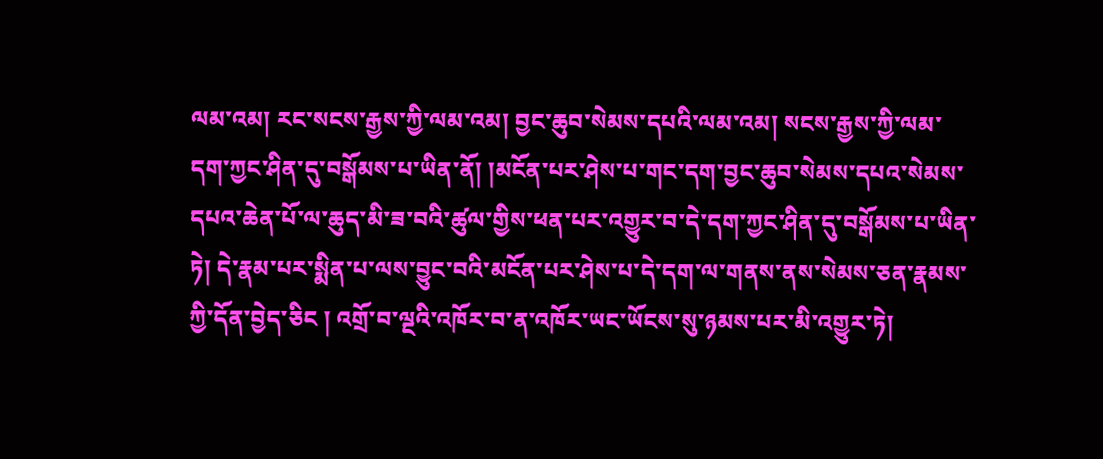ལམ་འམ། རང་སངས་རྒྱས་ཀྱི་ལམ་འམ། བྱང་ཆུབ་སེམས་དཔའི་ལམ་འམ། སངས་རྒྱས་ཀྱི་ལམ་དག་ཀྱང་ཤིན་དུ་བསྒོམས་པ་ཡིན་ནོ། །མངོན་པར་ཤེས་པ་གང་དག་བྱང་ཆུབ་སེམས་དཔའ་སེམས་དཔའ་ཆེན་པོ་ལ་ཆུད་མི་ཟ་བའི་ཚུལ་གྱིས་ཕན་པར་འགྱུར་བ་དེ་དག་ཀྱང་ཤིན་དུ་བསྒོམས་པ་ཡིན་ཏེ། དེ་རྣམ་པར་སྨིན་པ་ལས་བྱུང་བའི་མངོན་པར་ཤེས་པ་དེ་དག་ལ་གནས་ནས་སེམས་ཅན་རྣམས་ཀྱི་དོན་བྱེད་ཅིང ། འགྲོ་བ་ལྔའི་འཁོར་བ་ན་འཁོར་ཡང་ཡོངས་སུ་ཉམས་པར་མི་འགྱུར་ཏེ།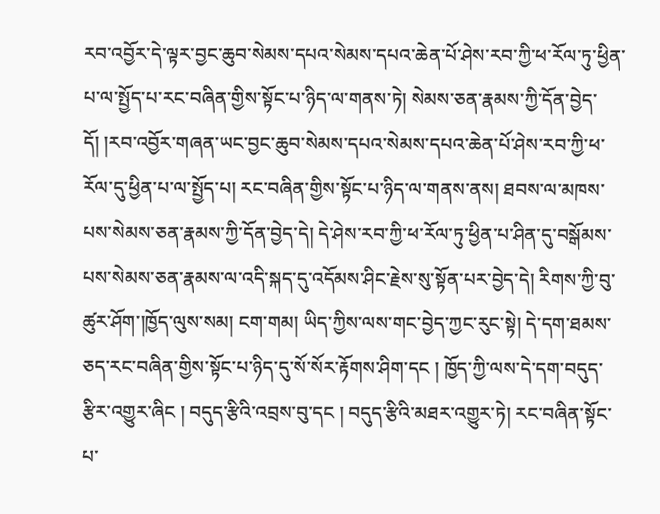རབ་འབྱོར་དེ་ལྟར་བྱང་ཆུབ་སེམས་དཔའ་སེམས་དཔའ་ཆེན་པོ་ཤེས་རབ་ཀྱི་ཕ་རོལ་ཏུ་ཕྱིན་པ་ལ་སྤྱོད་པ་རང་བཞིན་གྱིས་སྟོང་པ་ཉིད་ལ་གནས་ཏེ། སེམས་ཅན་རྣམས་ཀྱི་དོན་བྱེད་དོ། །རབ་འབྱོར་གཞན་ཡང་བྱང་ཆུབ་སེམས་དཔའ་སེམས་དཔའ་ཆེན་པོ་ཤེས་རབ་ཀྱི་ཕ་རོལ་དུ་ཕྱིན་པ་ལ་སྤྱོད་པ། རང་བཞིན་གྱིས་སྟོང་པ་ཉིད་ལ་གནས་ནས། ཐབས་ལ་མཁས་པས་སེམས་ཅན་རྣམས་ཀྱི་དོན་བྱེད་དེ། དེ་ཤེས་རབ་ཀྱི་ཕ་རོལ་ཏུ་ཕྱིན་པ་ཤིན་དུ་བསྒོམས་པས་སེམས་ཅན་རྣམས་ལ་འདི་སྐད་དུ་འདོམས་ཤིང་རྗེས་སུ་སྟོན་པར་བྱེད་དེ། རིགས་ཀྱི་བུ་ཚུར་ཤོག་།ཁྱོད་ལུས་སམ། ངག་གམ། ཡིད་ཀྱིས་ལས་གང་བྱེད་ཀྱང་རུང་སྟེ། དེ་དག་ཐམས་ཅད་རང་བཞིན་གྱིས་སྟོང་པ་ཉིད་དུ་སོ་སོར་རྟོགས་ཤིག་དང ། ཁྱོད་ཀྱི་ལས་དེ་དག་བདུད་རྩིར་འགྱུར་ཞིང ། བདུད་རྩིའི་འབྲས་བུ་དང ། བདུད་རྩིའི་མཐར་འགྱུར་ཏེ། རང་བཞིན་སྟོང་པ་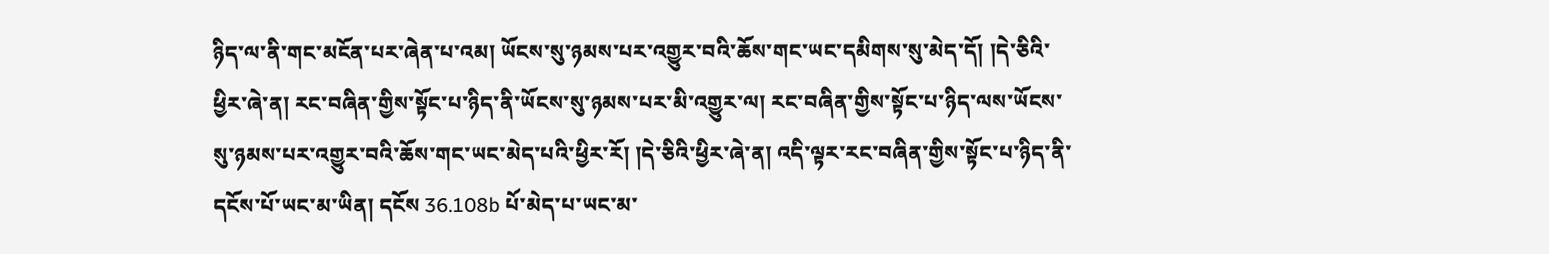ཉིད་ལ་ནི་གང་མངོན་པར་ཞེན་པ་འམ། ཡོངས་སུ་ཉམས་པར་འགྱུར་བའི་ཆོས་གང་ཡང་དམིགས་སུ་མེད་དོ། །དེ་ཅིའི་ཕྱིར་ཞེ་ན། རང་བཞིན་གྱིས་སྟོང་པ་ཉིད་ནི་ཡོངས་སུ་ཉམས་པར་མི་འགྱུར་ལ། རང་བཞིན་གྱིས་སྟོང་པ་ཉིད་ལས་ཡོངས་སུ་ཉམས་པར་འགྱུར་བའི་ཆོས་གང་ཡང་མེད་པའི་ཕྱིར་རོ། །དེ་ཅིའི་ཕྱིར་ཞེ་ན། འདི་ལྟར་རང་བཞིན་གྱིས་སྟོང་པ་ཉིད་ནི་དངོས་པོ་ཡང་མ་ཡིན། དངོས 36.108b པོ་མེད་པ་ཡང་མ་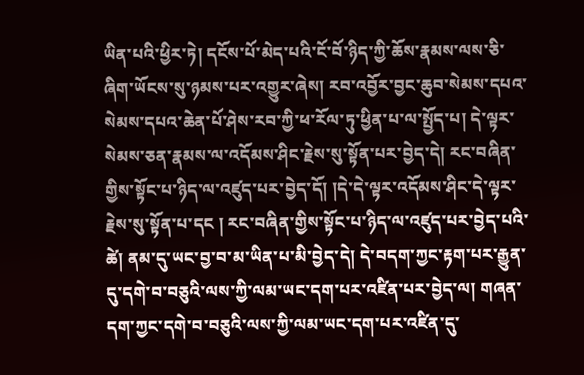ཡིན་པའི་ཕྱིར་ཏེ། དངོས་པོ་མེད་པའི་ངོ་བོ་ཉིད་ཀྱི་ཆོས་རྣམས་ལས་ཅི་ཞིག་ཡོངས་སུ་ཉམས་པར་འགྱུར་ཞེས། རབ་འབྱོར་བྱང་ཆུབ་སེམས་དཔའ་སེམས་དཔའ་ཆེན་པོ་ཤེས་རབ་ཀྱི་ཕ་རོལ་ཏུ་ཕྱིན་པ་ལ་སྤྱོད་པ། དེ་ལྟར་སེམས་ཅན་རྣམས་ལ་འདོམས་ཤིང་རྗེས་སུ་སྟོན་པར་བྱེད་དེ། རང་བཞིན་གྱིས་སྟོང་པ་ཉིད་ལ་འཛུད་པར་བྱེད་དོ། །དེ་དེ་ལྟར་འདོམས་ཤིང་དེ་ལྟར་རྗེས་སུ་སྟོན་པ་དང ། རང་བཞིན་གྱིས་སྟོང་པ་ཉིད་ལ་འཛུད་པར་བྱེད་པའི་ཚེ། ནམ་དུ་ཡང་བྱ་བ་མ་ཡིན་པ་མི་བྱེད་དེ། དེ་བདག་ཀྱང་རྟག་པར་རྒྱུན་དུ་དགེ་བ་བཅུའི་ལས་ཀྱི་ལམ་ཡང་དག་པར་འཛིན་པར་བྱེད་ལ། གཞན་དག་ཀྱང་དགེ་བ་བཅུའི་ལས་ཀྱི་ལམ་ཡང་དག་པར་འཛིན་དུ་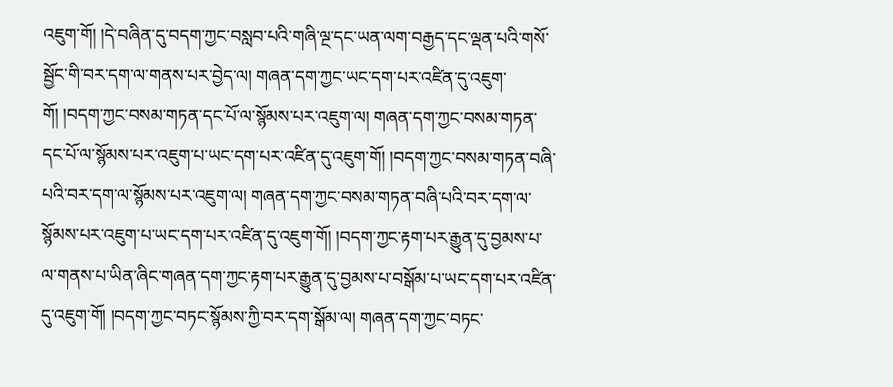འཇུག་གོ། །དེ་བཞིན་དུ་བདག་ཀྱང་བསླབ་པའི་གཞི་ལྔ་དང་ཡན་ལག་བརྒྱད་དང་ལྡན་པའི་གསོ་སྦྱོང་གི་བར་དག་ལ་གནས་པར་བྱེད་ལ། གཞན་དག་ཀྱང་ཡང་དག་པར་འཛིན་དུ་འཇུག་གོ། །བདག་ཀྱང་བསམ་གཏན་དང་པོ་ལ་སྙོམས་པར་འཇུག་ལ། གཞན་དག་ཀྱང་བསམ་གཏན་དང་པོ་ལ་སྙོམས་པར་འཇུག་པ་ཡང་དག་པར་འཛིན་དུ་འཇུག་གོ། །བདག་ཀྱང་བསམ་གཏན་བཞི་པའི་བར་དག་ལ་སྙོམས་པར་འཇུག་ལ། གཞན་དག་ཀྱང་བསམ་གཏན་བཞི་པའི་བར་དག་ལ་སྙོམས་པར་འཇུག་པ་ཡང་དག་པར་འཛིན་དུ་འཇུག་གོ། །བདག་ཀྱང་རྟག་པར་རྒྱུན་དུ་བྱམས་པ་ལ་གནས་པ་ཡིན་ཞིང་གཞན་དག་ཀྱང་རྟག་པར་རྒྱུན་དུ་བྱམས་པ་བསྒོམ་པ་ཡང་དག་པར་འཛིན་དུ་འཇུག་གོ། །བདག་ཀྱང་བཏང་སྙོམས་ཀྱི་བར་དག་སྒོམ་ལ། གཞན་དག་ཀྱང་བཏང་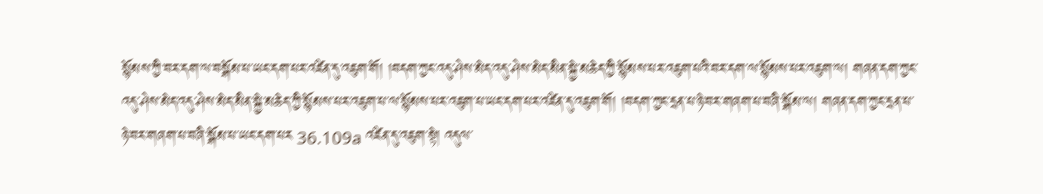སྙོམས་ཀྱི་བར་དག་ལ་བསྒོམ་པ་ཡང་དག་པར་འཛིན་དུ་འཇུག་གོ། །བདག་ཀྱང་འདུ་ཤེས་མེད་འདུ་ཤེས་མེད་མིན་སྐྱེ་མཆེད་ཀྱི་སྙོམས་པར་འཇུག་པའི་བར་དག་ལ་སྙོམས་པར་འཇུག་ལ། གཞན་དག་ཀྱང་འདུ་ཤེས་མེད་འདུ་ཤེས་མེད་མིན་སྐྱེ་མཆེད་ཀྱི་སྙོམས་པར་འཇུག་པ་ལ་སྙོམས་པར་འཇུག་པ་ཡང་དག་པར་འཛིན་དུ་འཇུག་གོ། །བདག་ཀྱང་དྲན་པ་ཉེ་བར་གཞག་པ་བཞི་སྒོམ་ལ། གཞན་དག་ཀྱང་དྲན་པ་ཉེ་བར་གཞག་པ་བཞི་སྒོམ་པ་ཡང་དག་པར 36.109a འཛིན་དུ་འཇུག་སྟེ། འདུལ་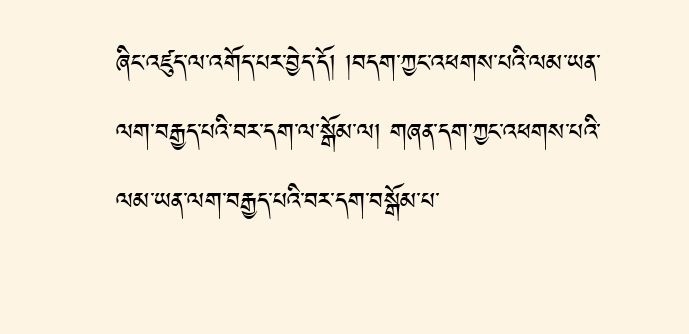ཞིང་འཛུད་ལ་འགོད་པར་བྱེད་དོ། །བདག་ཀྱང་འཕགས་པའི་ལམ་ཡན་ལག་བརྒྱད་པའི་བར་དག་ལ་སྒོམ་ལ། གཞན་དག་ཀྱང་འཕགས་པའི་ལམ་ཡན་ལག་བརྒྱད་པའི་བར་དག་བསྒོམ་པ་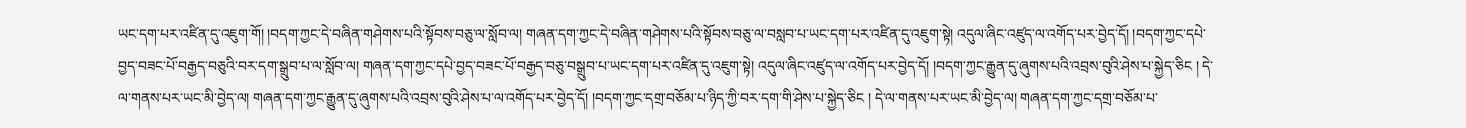ཡང་དག་པར་འཛིན་དུ་འཇུག་གོ། །བདག་ཀྱང་དེ་བཞིན་གཤེགས་པའི་སྟོབས་བཅུ་ལ་སློབ་ལ། གཞན་དག་ཀྱང་དེ་བཞིན་གཤེགས་པའི་སྟོབས་བཅུ་ལ་བསླབ་པ་ཡང་དག་པར་འཛིན་དུ་འཇུག་སྟེ། འདུལ་ཞིང་འཛུད་ལ་འགོད་པར་བྱེད་དོ། །བདག་ཀྱང་དཔེ་བྱད་བཟང་པོ་བརྒྱད་བཅུའི་བར་དག་སྒྲུབ་པ་ལ་སློབ་ལ། གཞན་དག་ཀྱང་དཔེ་བྱད་བཟང་པོ་བརྒྱད་བཅུ་བསྒྲུབ་པ་ཡང་དག་པར་འཛིན་དུ་འཇུག་སྟེ། འདུལ་ཞིང་འཛུད་ལ་འགོད་པར་བྱེད་དོ། །བདག་ཀྱང་རྒྱུན་དུ་ཞུགས་པའི་འབྲས་བུའི་ཤེས་པ་སྐྱེད་ཅིང ། དེ་ལ་གནས་པར་ཡང་མི་བྱེད་ལ། གཞན་དག་ཀྱང་རྒྱུན་དུ་ཞུགས་པའི་འབྲས་བུའི་ཤེས་པ་ལ་འགོད་པར་བྱེད་དོ། །བདག་ཀྱང་དགྲ་བཅོམ་པ་ཉིད་ཀྱི་བར་དག་གི་ཤེས་པ་སྐྱེད་ཅིང ། དེ་ལ་གནས་པར་ཡང་མི་བྱེད་ལ། གཞན་དག་ཀྱང་དགྲ་བཅོམ་པ་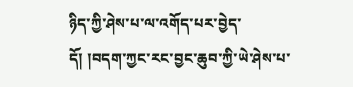ཉིད་ཀྱི་ཤེས་པ་ལ་འགོད་པར་བྱེད་དོ། །བདག་ཀྱང་རང་བྱང་ཆུབ་ཀྱི་ཡེ་ཤེས་པ་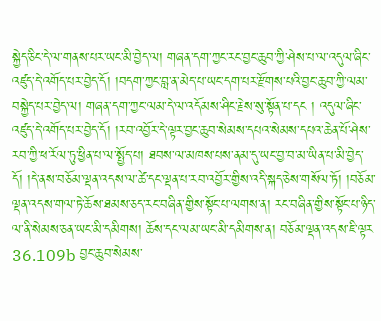སྐྱེད་ཅིང་དེ་ལ་གནས་པར་ཡང་མི་བྱེད་ལ། གཞན་དག་ཀྱང་རང་བྱང་ཆུབ་ཀྱི་ཤེས་པ་ལ་འདུལ་ཞིང་འཛུད་དེ་འགོད་པར་བྱེད་དོ། །བདག་ཀྱང་བླ་ན་མེད་པ་ཡང་དག་པར་རྫོགས་པའི་བྱང་ཆུབ་ཀྱི་ལམ་བསྐྱེད་པར་བྱེད་ལ། གཞན་དག་ཀྱང་ལམ་དེ་ལ་འདོམས་ཤིང་རྗེས་སུ་སྟོན་པ་དང ། འདུལ་ཞིང་འཛུད་དེ་འགོད་པར་བྱེད་དོ། །རབ་འབྱོར་དེ་ལྟར་བྱང་ཆུབ་སེམས་དཔའ་སེམས་དཔའ་ཆེན་པོ་ཤེས་རབ་ཀྱི་ཕ་རོལ་ཏུ་ཕྱིན་པ་ལ་སྤྱོད་པ། ཐབས་ལ་མཁས་པས་ནམ་དུ་ཡང་བྱ་བ་མ་ཡིན་པ་མི་བྱེད་དོ། །དེ་ནས་བཅོམ་ལྡན་འདས་ལ་ཚེ་དང་ལྡན་པ་རབ་འབྱོར་གྱིས་འདི་སྐད་ཅེས་གསོལ་ཏོ། །བཅོམ་ལྡན་འདས་གལ་ཏེ་ཆོས་ཐམས་ཅད་རང་བཞིན་གྱིས་སྟོང་པ་ལགས་ན། རང་བཞིན་གྱིས་སྟོང་པ་ཉིད་ལ་ནི་སེམས་ཅན་ཡང་མི་དམིགས། ཆོས་དང་ལམ་ཡང་མི་དམིགས་ན། བཅོམ་ལྡན་འདས་ཇི་ལྟར 36.109b བྱང་ཆུབ་སེམས་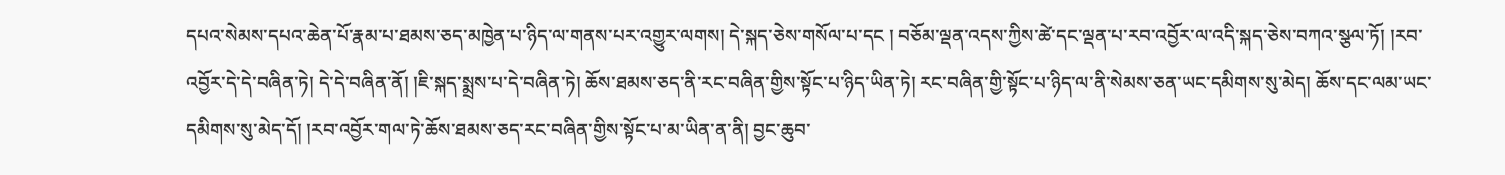དཔའ་སེམས་དཔའ་ཆེན་པོ་རྣམ་པ་ཐམས་ཅད་མཁྱེན་པ་ཉིད་ལ་གནས་པར་འགྱུར་ལགས། དེ་སྐད་ཅེས་གསོལ་པ་དང ། བཅོམ་ལྡན་འདས་ཀྱིས་ཚེ་དང་ལྡན་པ་རབ་འབྱོར་ལ་འདི་སྐད་ཅེས་བཀའ་སྩལ་ཏོ། །རབ་འབྱོར་དེ་དེ་བཞིན་ཏེ། དེ་དེ་བཞིན་ནོ། །ཇི་སྐད་སྨྲས་པ་དེ་བཞིན་ཏེ། ཆོས་ཐམས་ཅད་ནི་རང་བཞིན་གྱིས་སྟོང་པ་ཉིད་ཡིན་ཏེ། རང་བཞིན་གྱི་སྟོང་པ་ཉིད་ལ་ནི་སེམས་ཅན་ཡང་དམིགས་སུ་མེད། ཆོས་དང་ལམ་ཡང་དམིགས་སུ་མེད་དོ། །རབ་འབྱོར་གལ་ཏེ་ཆོས་ཐམས་ཅད་རང་བཞིན་གྱིས་སྟོང་པ་མ་ཡིན་ན་ནི། བྱང་ཆུབ་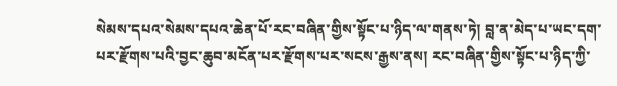སེམས་དཔའ་སེམས་དཔའ་ཆེན་པོ་རང་བཞིན་གྱིས་སྟོང་པ་ཉིད་ལ་གནས་ཏེ། བླ་ན་མེད་པ་ཡང་དག་པར་རྫོགས་པའི་བྱང་ཆུབ་མངོན་པར་རྫོགས་པར་སངས་རྒྱས་ནས། རང་བཞིན་གྱིས་སྟོང་པ་ཉིད་ཀྱི་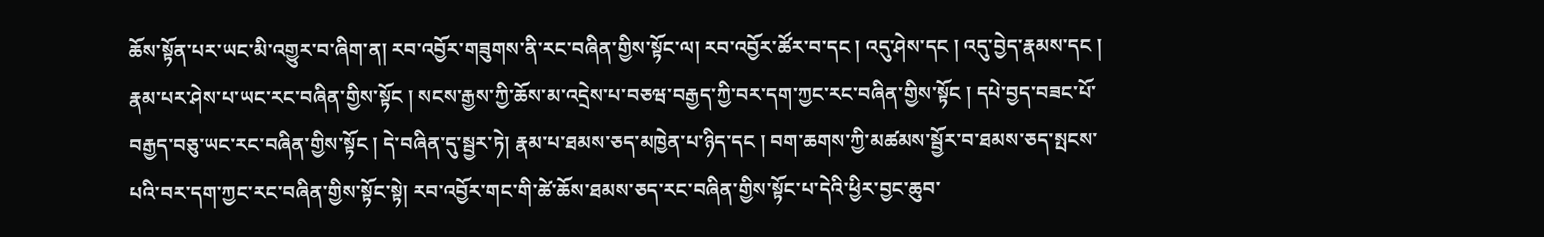ཆོས་སྟོན་པར་ཡང་མི་འགྱུར་བ་ཞིག་ན། རབ་འབྱོར་གཟུགས་ནི་རང་བཞིན་གྱིས་སྟོང་ལ། རབ་འབྱོར་ཚོར་བ་དང ། འདུ་ཤེས་དང ། འདུ་བྱེད་རྣམས་དང ། རྣམ་པར་ཤེས་པ་ཡང་རང་བཞིན་གྱིས་སྟོང ། སངས་རྒྱས་ཀྱི་ཆོས་མ་འདྲེས་པ་བཅཝ་བརྒྱད་ཀྱི་བར་དག་ཀྱང་རང་བཞིན་གྱིས་སྟོང ། དཔེ་བྱད་བཟང་པོ་བརྒྱད་བཅུ་ཡང་རང་བཞིན་གྱིས་སྟོང ། དེ་བཞིན་དུ་སྦྱར་ཏེ། རྣམ་པ་ཐམས་ཅད་མཁྱེན་པ་ཉིད་དང ། བག་ཆགས་ཀྱི་མཚམས་སྦྱོར་བ་ཐམས་ཅད་སྤངས་པའི་བར་དག་ཀྱང་རང་བཞིན་གྱིས་སྟོང་སྟེ། རབ་འབྱོར་གང་གི་ཚེ་ཆོས་ཐམས་ཅད་རང་བཞིན་གྱིས་སྟོང་པ་དེའི་ཕྱིར་བྱང་ཆུབ་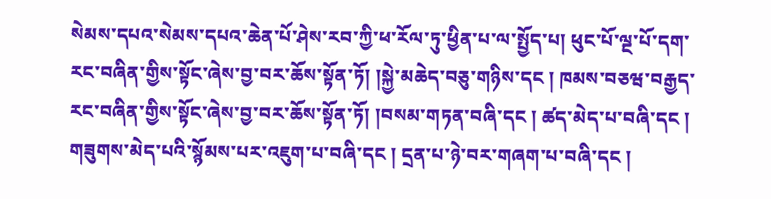སེམས་དཔའ་སེམས་དཔའ་ཆེན་པོ་ཤེས་རབ་ཀྱི་ཕ་རོལ་ཏུ་ཕྱིན་པ་ལ་སྤྱོད་པ། ཕུང་པོ་ལྔ་པོ་དག་རང་བཞིན་གྱིས་སྟོང་ཞེས་བྱ་བར་ཆོས་སྟོན་ཏོ། །སྐྱེ་མཆེད་བཅུ་གཉིས་དང ། ཁམས་བཅཝ་བརྒྱད་རང་བཞིན་གྱིས་སྟོང་ཞེས་བྱ་བར་ཆོས་སྟོན་ཏོ། །བསམ་གཏན་བཞི་དང ། ཚད་མེད་པ་བཞི་དང ། གཟུགས་མེད་པའི་སྙོམས་པར་འཇུག་པ་བཞི་དང ། དྲན་པ་ཉེ་བར་གཞག་པ་བཞི་དང །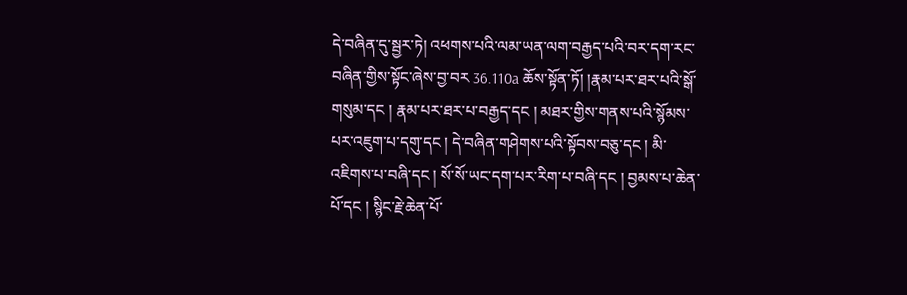དེ་བཞིན་དུ་སྦྱར་ཏེ། འཕགས་པའི་ལམ་ཡན་ལག་བརྒྱད་པའི་བར་དག་རང་བཞིན་གྱིས་སྟོང་ཞེས་བྱ་བར 36.110a ཆོས་སྟོན་ཏོ། །རྣམ་པར་ཐར་པའི་སྒོ་གསུམ་དང ། རྣམ་པར་ཐར་པ་བརྒྱད་དང ། མཐར་གྱིས་གནས་པའི་སྙོམས་པར་འཇུག་པ་དགུ་དང ། དེ་བཞིན་གཤེགས་པའི་སྟོབས་བཅུ་དང ། མི་འཇིགས་པ་བཞི་དང ། སོ་སོ་ཡང་དག་པར་རིག་པ་བཞི་དང ། བྱམས་པ་ཆེན་པོ་དང ། སྙིང་རྗེ་ཆེན་པོ་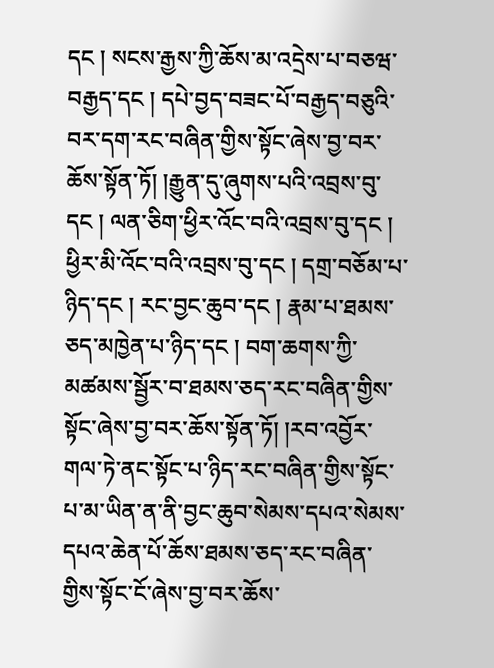དང ། སངས་རྒྱས་ཀྱི་ཆོས་མ་འདྲེས་པ་བཅཝ་བརྒྱད་དང ། དཔེ་བྱད་བཟང་པོ་བརྒྱད་བཅུའི་བར་དག་རང་བཞིན་གྱིས་སྟོང་ཞེས་བྱ་བར་ཆོས་སྟོན་ཏོ། །རྒྱུན་དུ་ཞུགས་པའི་འབྲས་བུ་དང ། ལན་ཅིག་ཕྱིར་འོང་བའི་འབྲས་བུ་དང ། ཕྱིར་མི་འོང་བའི་འབྲས་བུ་དང ། དགྲ་བཅོམ་པ་ཉིད་དང ། རང་བྱང་ཆུབ་དང ། རྣམ་པ་ཐམས་ཅད་མཁྱེན་པ་ཉིད་དང ། བག་ཆགས་ཀྱི་མཚམས་སྦྱོར་བ་ཐམས་ཅད་རང་བཞིན་གྱིས་སྟོང་ཞེས་བྱ་བར་ཆོས་སྟོན་ཏོ། །རབ་འབྱོར་གལ་ཏེ་ནང་སྟོང་པ་ཉིད་རང་བཞིན་གྱིས་སྟོང་པ་མ་ཡིན་ན་ནི་བྱང་ཆུབ་སེམས་དཔའ་སེམས་དཔའ་ཆེན་པོ་ཆོས་ཐམས་ཅད་རང་བཞིན་གྱིས་སྟོང་ངོ་ཞེས་བྱ་བར་ཆོས་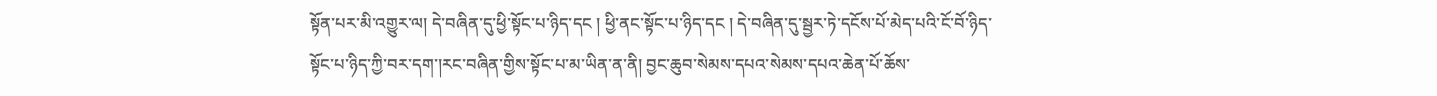སྟོན་པར་མི་འགྱུར་ལ། དེ་བཞིན་དུ་ཕྱི་སྟོང་པ་ཉིད་དང ། ཕྱི་ནང་སྟོང་པ་ཉིད་དང ། དེ་བཞིན་དུ་སྦྱར་ཏེ་དངོས་པོ་མེད་པའི་ངོ་བོ་ཉིད་སྟོང་པ་ཉིད་ཀྱི་བར་དག་།རང་བཞིན་གྱིས་སྟོང་པ་མ་ཡིན་ན་ནི། བྱང་ཆུབ་སེམས་དཔའ་སེམས་དཔའ་ཆེན་པོ་ཆོས་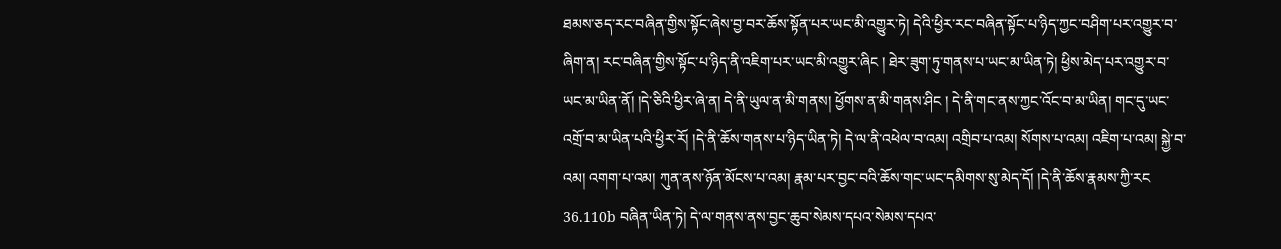ཐམས་ཅད་རང་བཞིན་གྱིས་སྟོང་ཞེས་བྱ་བར་ཆོས་སྟོན་པར་ཡང་མི་འགྱུར་ཏེ། དེའི་ཕྱིར་རང་བཞིན་སྟོང་པ་ཉིད་ཀྱང་བཤིག་པར་འགྱུར་བ་ཞིག་ན། རང་བཞིན་གྱིས་སྟོང་པ་ཉིད་ནི་འཇིག་པར་ཡང་མི་འགྱུར་ཞིང ། ཐེར་ཟུག་ཏུ་གནས་པ་ཡང་མ་ཡིན་ཏེ། ཕྱིས་མེད་པར་འགྱུར་བ་ཡང་མ་ཡིན་ནོ། །དེ་ཅིའི་ཕྱིར་ཞེ་ན། དེ་ནི་ཡུལ་ན་མི་གནས། ཕྱོགས་ན་མི་གནས་ཤིང ། དེ་ནི་གང་ནས་ཀྱང་འོང་བ་མ་ཡིན། གང་དུ་ཡང་འགྲོ་བ་མ་ཡིན་པའི་ཕྱིར་རོ། །དེ་ནི་ཆོས་གནས་པ་ཉིད་ཡིན་ཏེ། དེ་ལ་ནི་འཕེལ་བ་འམ། འགྲིབ་པ་འམ། སོགས་པ་འམ། འཇིག་པ་འམ། སྐྱེ་བ་འམ། འགག་པ་འམ། ཀུན་ནས་ཉོན་མོངས་པ་འམ། རྣམ་པར་བྱང་བའི་ཆོས་གང་ཡང་དམིགས་སུ་མེད་དོ། །དེ་ནི་ཆོས་རྣམས་ཀྱི་རང 36.110b བཞིན་ཡིན་ཏེ། དེ་ལ་གནས་ནས་བྱང་ཆུབ་སེམས་དཔའ་སེམས་དཔའ་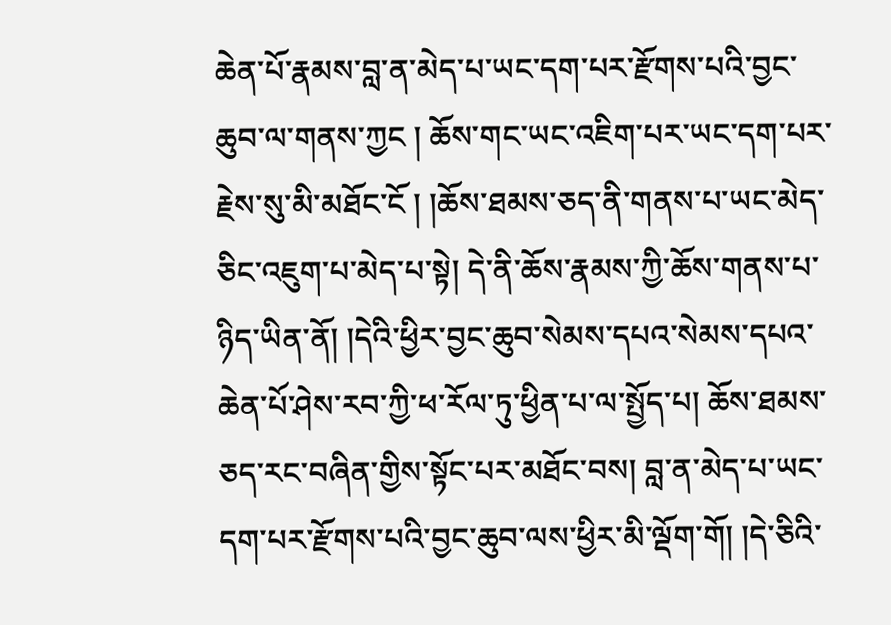ཆེན་པོ་རྣམས་བླ་ན་མེད་པ་ཡང་དག་པར་རྫོགས་པའི་བྱང་ཆུབ་ལ་གནས་ཀྱང ། ཆོས་གང་ཡང་འཇིག་པར་ཡང་དག་པར་རྗེས་སུ་མི་མཐོང་ངོ ། །ཆོས་ཐམས་ཅད་ནི་གནས་པ་ཡང་མེད་ཅིང་འཇུག་པ་མེད་པ་སྟེ། དེ་ནི་ཆོས་རྣམས་ཀྱི་ཆོས་གནས་པ་ཉིད་ཡིན་ནོ། །དེའི་ཕྱིར་བྱང་ཆུབ་སེམས་དཔའ་སེམས་དཔའ་ཆེན་པོ་ཤེས་རབ་ཀྱི་ཕ་རོལ་ཏུ་ཕྱིན་པ་ལ་སྤྱོད་པ། ཆོས་ཐམས་ཅད་རང་བཞིན་གྱིས་སྟོང་པར་མཐོང་བས། བླ་ན་མེད་པ་ཡང་དག་པར་རྫོགས་པའི་བྱང་ཆུབ་ལས་ཕྱིར་མི་ལྡོག་གོ། །དེ་ཅིའི་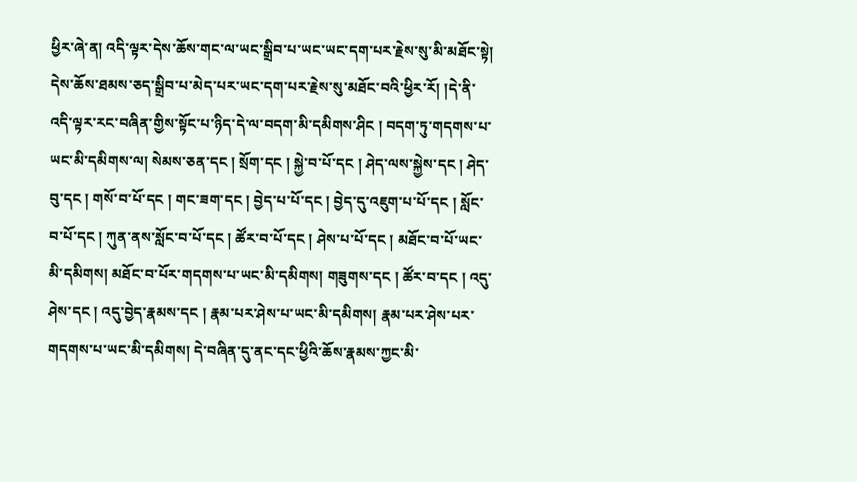ཕྱིར་ཞེ་ན། འདི་ལྟར་དེས་ཆོས་གང་ལ་ཡང་སྒྲིབ་པ་ཡང་ཡང་དག་པར་རྗེས་སུ་མི་མཐོང་སྟེ། དེས་ཆོས་ཐམས་ཅད་སྒྲིབ་པ་མེད་པར་ཡང་དག་པར་རྗེས་སུ་མཐོང་བའི་ཕྱིར་རོ། །དེ་ནི་འདི་ལྟར་རང་བཞིན་གྱིས་སྟོང་པ་ཉིད་དེ་ལ་བདག་མི་དམིགས་ཤིང ། བདག་ཏུ་གདགས་པ་ཡང་མི་དམིགས་ལ། སེམས་ཅན་དང ། སྲོག་དང ། སྐྱེ་བ་པོ་དང ། ཤེད་ལས་སྐྱེས་དང ། ཤེད་བུ་དང ། གསོ་བ་པོ་དང ། གང་ཟག་དང ། བྱེད་པ་པོ་དང ། བྱེད་དུ་འཇུག་པ་པོ་དང ། སློང་བ་པོ་དང ། ཀུན་ནས་སློང་བ་པོ་དང ། ཚོར་བ་པོ་དང ། ཤེས་པ་པོ་དང ། མཐོང་བ་པོ་ཡང་མི་དམིགས། མཐོང་བ་པོར་གདགས་པ་ཡང་མི་དམིགས། གཟུགས་དང ། ཚོར་བ་དང ། འདུ་ཤེས་དང ། འདུ་བྱེད་རྣམས་དང ། རྣམ་པར་ཤེས་པ་ཡང་མི་དམིགས། རྣམ་པར་ཤེས་པར་གདགས་པ་ཡང་མི་དམིགས། དེ་བཞིན་དུ་ནང་དང་ཕྱིའི་ཆོས་རྣམས་ཀྱང་མི་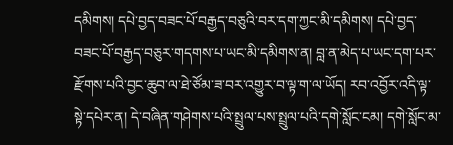དམིགས། དཔེ་བྱད་བཟང་པོ་བརྒྱད་བཅུའི་བར་དག་ཀྱང་མི་དམིགས། དཔེ་བྱད་བཟང་པོ་བརྒྱད་བཅུར་གདགས་པ་ཡང་མི་དམིགས་ན། བླ་ན་མེད་པ་ཡང་དག་པར་རྫོགས་པའི་བྱང་ཆུབ་ལ་ཐེ་ཙོམ་ཟ་བར་འགྱུར་བ་ལྟ་ག་ལ་ཡོད། རབ་འབྱོར་འདི་ལྟ་སྟེ་དཔེར་ན། དེ་བཞིན་གཤེགས་པའི་སྤྲུལ་པས་སྤྲུལ་པའི་དགེ་སློང་ངམ། དགེ་སློང་མ་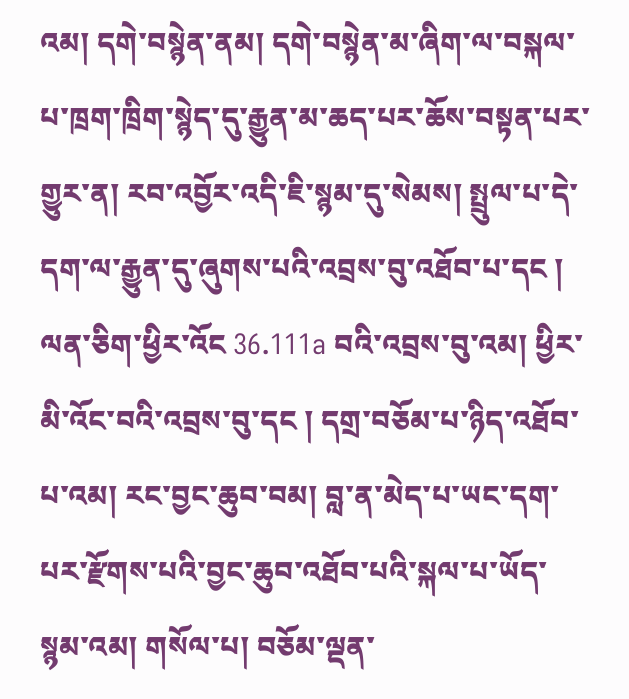འམ། དགེ་བསྙེན་ནམ། དགེ་བསྙེན་མ་ཞིག་ལ་བསྐལ་པ་ཁྲག་ཁྲིག་སྙེད་དུ་རྒྱུན་མ་ཆད་པར་ཆོས་བསྟན་པར་གྱུར་ན། རབ་འབྱོར་འདི་ཇི་སྙམ་དུ་སེམས། སྤྲུལ་པ་དེ་དག་ལ་རྒྱུན་དུ་ཞུགས་པའི་འབྲས་བུ་འཐོབ་པ་དང ། ལན་ཅིག་ཕྱིར་འོང 36.111a བའི་འབྲས་བུ་འམ། ཕྱིར་མི་འོང་བའི་འབྲས་བུ་དང ། དགྲ་བཅོམ་པ་ཉིད་འཐོབ་པ་འམ། རང་བྱང་ཆུབ་བམ། བླ་ན་མེད་པ་ཡང་དག་པར་རྫོགས་པའི་བྱང་ཆུབ་འཐོབ་པའི་སྐལ་པ་ཡོད་སྙམ་འམ། གསོལ་པ། བཅོམ་ལྡན་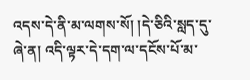འདས་དེ་ནི་མ་ལགས་སོ། །དེ་ཅིའི་སླད་དུ་ཞེ་ན། འདི་ལྟར་དེ་དག་ལ་དངོས་པོ་མ་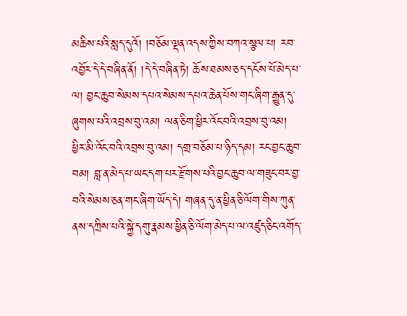མཆིས་པའི་སླད་དུའོ། །བཅོམ་ལྡན་འདས་ཀྱིས་བཀའ་སྩལ་པ། རབ་འབྱོར་དེ་དེ་བཞིན་ནོ། །དེ་དེ་བཞིན་ཏེ། ཆོས་ཐམས་ཅད་དངོས་པོ་མེད་པ་ལ། བྱང་ཆུབ་སེམས་དཔའ་སེམས་དཔའ་ཆེན་པོས་གང་ཞིག་རྒྱུན་དུ་ཞུགས་པའི་འབྲས་བུ་འམ། ལན་ཅིག་ཕྱིར་འོང་བའི་འབྲས་བུ་འམ། ཕྱིར་མི་འོང་བའི་འབྲས་བུ་འམ། དགྲ་བཅོམ་པ་ཉིད་དམ། རང་བྱང་ཆུབ་བམ། བླ་ན་མེད་པ་ཡང་དག་པར་རྫོགས་པའི་བྱང་ཆུབ་ལ་གཟུང་བར་བྱ་བའི་སེམས་ཅན་གང་ཞིག་ཡོད་དེ། གཞན་དུ་ན་ཕྱིན་ཅི་ལོག་གིས་ཀུན་ནས་དཀྲིས་པའི་སྐྱེ་དགུ་རྣམས་ཕྱིན་ཅི་ལོག་མེད་པ་ལ་འཛུད་ཅིང་འགོད་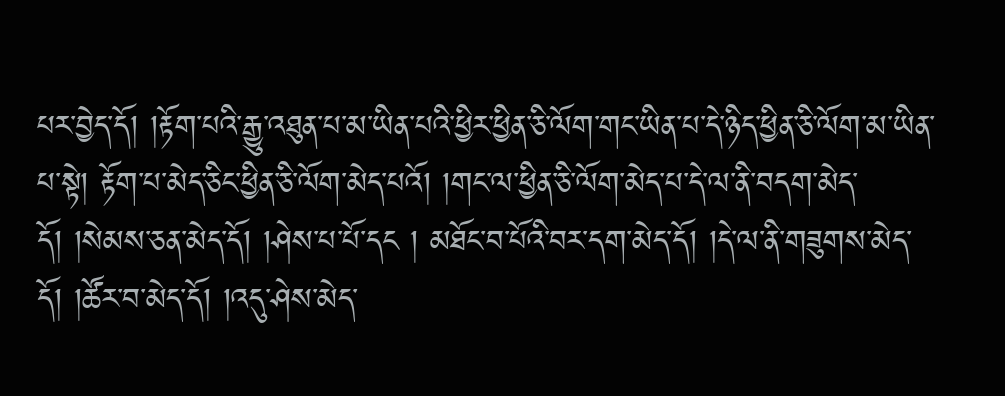པར་བྱེད་དོ། །རྟོག་པའི་རྒྱུ་འཐུན་པ་མ་ཡིན་པའི་ཕྱིར་ཕྱིན་ཅི་ལོག་གང་ཡིན་པ་དེ་ཉིད་ཕྱིན་ཅི་ལོག་མ་ཡིན་པ་སྟེ། རྟོག་པ་མེད་ཅིང་ཕྱིན་ཅི་ལོག་མེད་པའོ། །གང་ལ་ཕྱིན་ཅི་ལོག་མེད་པ་དེ་ལ་ནི་བདག་མེད་དོ། །སེམས་ཅན་མེད་དོ། །ཤེས་པ་པོ་དང ། མཐོང་བ་པོའི་བར་དག་མེད་དོ། །དེ་ལ་ནི་གཟུགས་མེད་དོ། །ཚོར་བ་མེད་དོ། །འདུ་ཤེས་མེད་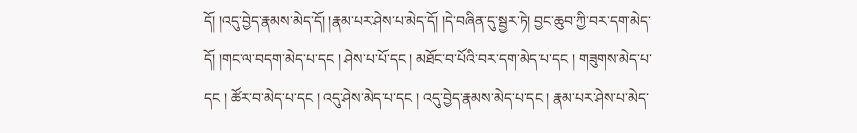དོ། །འདུ་བྱེད་རྣམས་མེད་དོ། །རྣམ་པར་ཤེས་པ་མེད་དོ། །དེ་བཞིན་དུ་སྦྱར་ཏེ། བྱང་ཆུབ་ཀྱི་བར་དག་མེད་དོ། །གང་ལ་བདག་མེད་པ་དང ། ཤེས་པ་པོ་དང ། མཐོང་བ་པོའི་བར་དག་མེད་པ་དང ། གཟུགས་མེད་པ་དང ། ཚོར་བ་མེད་པ་དང ། འདུ་ཤེས་མེད་པ་དང ། འདུ་བྱེད་རྣམས་མེད་པ་དང ། རྣམ་པར་ཤེས་པ་མེད་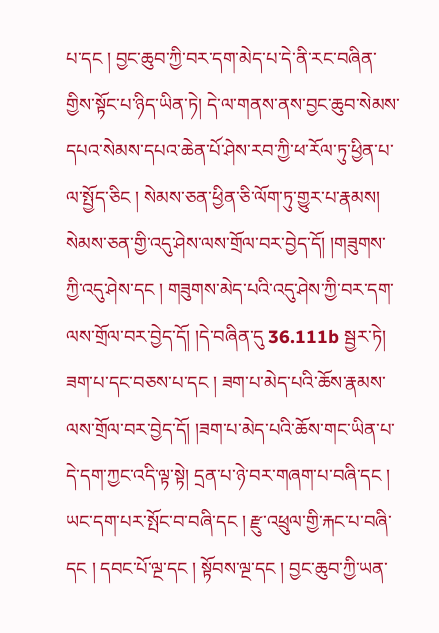པ་དང ། བྱང་ཆུབ་ཀྱི་བར་དག་མེད་པ་དེ་ནི་རང་བཞིན་གྱིས་སྟོང་པ་ཉིད་ཡིན་ཏེ། དེ་ལ་གནས་ནས་བྱང་ཆུབ་སེམས་དཔའ་སེམས་དཔའ་ཆེན་པོ་ཤེས་རབ་ཀྱི་ཕ་རོལ་ཏུ་ཕྱིན་པ་ལ་སྤྱོད་ཅིང ། སེམས་ཅན་ཕྱིན་ཅི་ལོག་ཏུ་གྱུར་པ་རྣམས། སེམས་ཅན་གྱི་འདུ་ཤེས་ལས་གྲོལ་བར་བྱེད་དོ། །གཟུགས་ཀྱི་འདུ་ཤེས་དང ། གཟུགས་མེད་པའི་འདུ་ཤེས་ཀྱི་བར་དག་ལས་གྲོལ་བར་བྱེད་དོ། །དེ་བཞིན་དུ 36.111b སྦྱར་ཏེ། ཟག་པ་དང་བཅས་པ་དང ། ཟག་པ་མེད་པའི་ཆོས་རྣམས་ལས་གྲོལ་བར་བྱེད་དོ། །ཟག་པ་མེད་པའི་ཆོས་གང་ཡིན་པ་དེ་དག་ཀྱང་འདི་ལྟ་སྟེ། དྲན་པ་ཉེ་བར་གཞག་པ་བཞི་དང ། ཡང་དག་པར་སྤོང་བ་བཞི་དང ། རྫུ་འཕྲུལ་གྱི་རྐང་པ་བཞི་དང ། དབང་པོ་ལྔ་དང ། སྟོབས་ལྔ་དང ། བྱང་ཆུབ་ཀྱི་ཡན་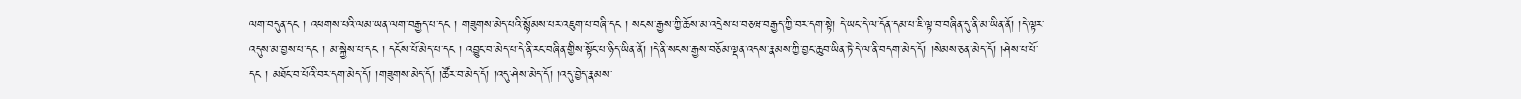ལག་བདུན་དང ། འཕགས་པའི་ལམ་ཡན་ལག་བརྒྱད་པ་དང ། གཟུགས་མེད་པའི་སྙོམས་པར་འཇུག་པ་བཞི་དང ། སངས་རྒྱས་ཀྱི་ཆོས་མ་འདྲེས་པ་བཅཝ་བརྒྱད་ཀྱི་བར་དག་སྟེ། དེ་ཡང་དེ་ལ་དོན་དམ་པ་ཇི་ལྟ་བ་བཞིན་དུ་ནི་མ་ཡིན་ནོ། །དེ་ལྟར་འདུས་མ་བྱས་པ་དང ། མ་སྐྱེས་པ་དང ། དངོས་པོ་མེད་པ་དང ། འབྱུང་བ་མེད་པ་དེ་ནི་རང་བཞིན་གྱིས་སྟོང་པ་ཉིད་ཡིན་ནོ། །དེ་ནི་སངས་རྒྱས་བཅོམ་ལྡན་འདས་རྣམས་ཀྱི་བྱང་ཆུབ་ཡིན་ཏེ་དེ་ལ་ནི་བདག་མེད་དོ། །སེམས་ཅན་མེད་དོ། །ཤེས་པ་པོ་དང ། མཐོང་བ་པོའི་བར་དག་མེད་དོ། །གཟུགས་མེད་དོ། །ཚོར་བ་མེད་དོ། །འདུ་ཤེས་མེད་དོ། །འདུ་བྱེད་རྣམས་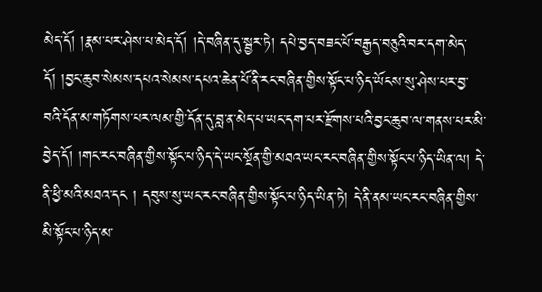མེད་དོ། །རྣམ་པར་ཤེས་པ་མེད་དོ། །དེ་བཞིན་དུ་སྦྱར་ཏེ། དཔེ་བྱད་བཟང་པོ་བརྒྱད་བཅུའི་བར་དག་མེད་དོ། །བྱང་ཆུབ་སེམས་དཔའ་སེམས་དཔའ་ཆེན་པོ་ནི་རང་བཞིན་གྱིས་སྟོང་པ་ཉིད་ཡོངས་སུ་ཤེས་པར་བྱ་བའི་དོན་མ་གཏོགས་པར་ལམ་གྱི་དོན་དུ་བླ་ན་མེད་པ་ཡང་དག་པར་རྫོགས་པའི་བྱང་ཆུབ་ལ་གནས་པར་མི་བྱེད་དོ། །གང་རང་བཞིན་གྱིས་སྟོང་པ་ཉིད་དེ་ཡང་སྔོན་གྱི་མཐའ་ཡང་རང་བཞིན་གྱིས་སྟོང་པ་ཉིད་ཡིན་ལ། དེ་ནི་ཕྱི་མའི་མཐའ་དང ། དབུས་སུ་ཡང་རང་བཞིན་གྱིས་སྟོང་པ་ཉིད་ཡིན་ཏེ། དེ་ནི་ནམ་ཡང་རང་བཞིན་གྱིས་མི་སྟོང་པ་ཉིད་མ་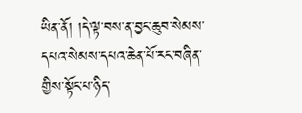ཡིན་ནོ། །དེ་ལྟ་བས་ན་བྱང་ཆུབ་སེམས་དཔའ་སེམས་དཔའ་ཆེན་པོ་རང་བཞིན་གྱིས་སྟོང་པ་ཉིད་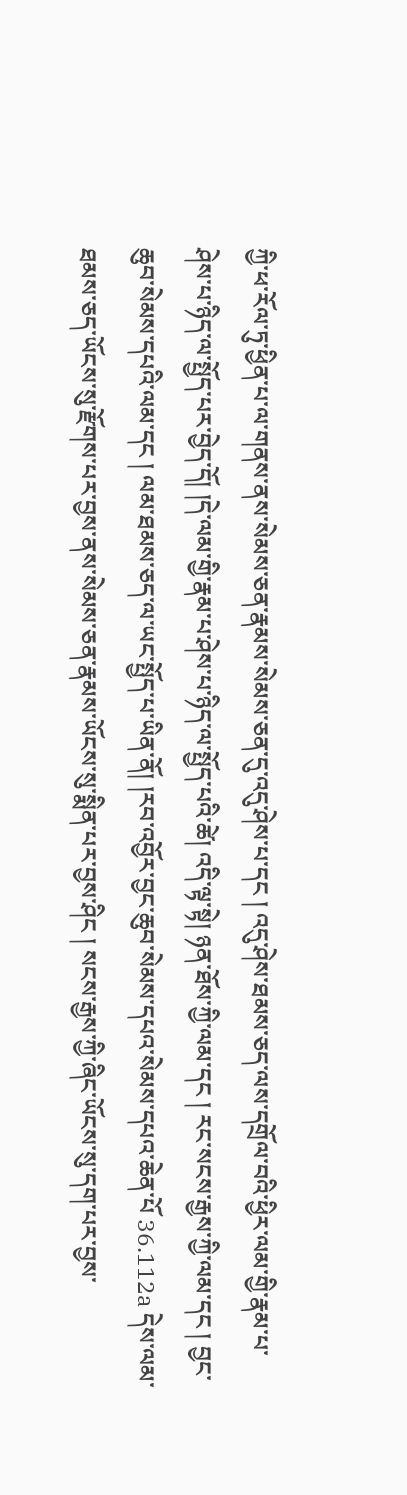ཀྱི་ཕ་རོལ་ཏུ་ཕྱིན་པ་ལ་གནས་ནས་སེམས་ཅན་རྣམས་སེམས་ཅན་དུ་འདུ་ཤེས་པ་དང ། འདུ་ཤེས་ཐམས་ཅད་ལས་དགྲོལ་བའི་ཕྱིར་ལམ་གྱི་རྣམ་པ་ཤེས་པ་ཉིད་ལ་སྤྱོད་པར་བྱེད་དོ། །དེ་ལམ་གྱི་རྣམ་པ་ཤེས་པ་ཉིད་ལ་སྤྱོད་པའི་ཚེ། འདི་ལྟ་སྟེ། ཉན་ཐོས་ཀྱི་ལམ་དང ། རང་སངས་རྒྱས་ཀྱི་ལམ་དང ། བྱང་ཆུབ་སེམས་དཔའི་ལམ་དང ། ལམ་ཐམས་ཅད་ལ་ཡང་སྤྱོད་པ་ཡིན་ནོ། །རབ་འབྱོར་བྱང་ཆུབ་སེམས་དཔའ་སེམས་དཔའ་ཆེན་པོ 36.112a དེས་ལམ་ཐམས་ཅད་ཡོངས་སུ་རྫོགས་པར་བྱས་ནས་སེམས་ཅན་རྣམས་ཡོངས་སུ་སྨིན་པར་བྱས་ཤིང ། སངས་རྒྱས་ཀྱི་ཞིང་ཡོངས་སུ་དག་པར་བྱས་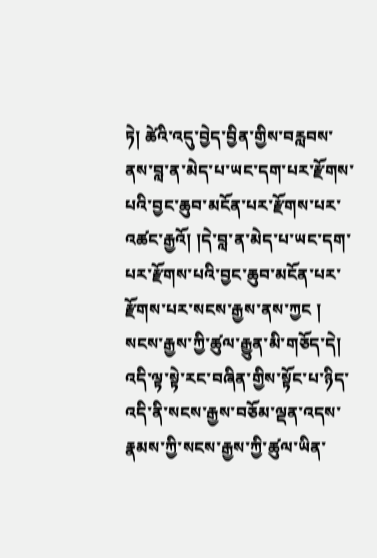ཏེ། ཚེའི་འདུ་བྱེད་བྱིན་གྱིས་བརླབས་ནས་བླ་ན་མེད་པ་ཡང་དག་པར་རྫོགས་པའི་བྱང་ཆུབ་མངོན་པར་རྫོགས་པར་འཚང་རྒྱའོ། །དེ་བླ་ན་མེད་པ་ཡང་དག་པར་རྫོགས་པའི་བྱང་ཆུབ་མངོན་པར་རྫོགས་པར་སངས་རྒྱས་ནས་ཀྱང ། སངས་རྒྱས་ཀྱི་ཚུལ་རྒྱུན་མི་གཅོད་དེ། འདི་ལྟ་སྟེ་རང་བཞིན་གྱིས་སྟོང་པ་ཉིད་འདི་ནི་སངས་རྒྱས་བཅོམ་ལྡན་འདས་རྣམས་ཀྱི་སངས་རྒྱས་ཀྱི་ཚུལ་ཡིན་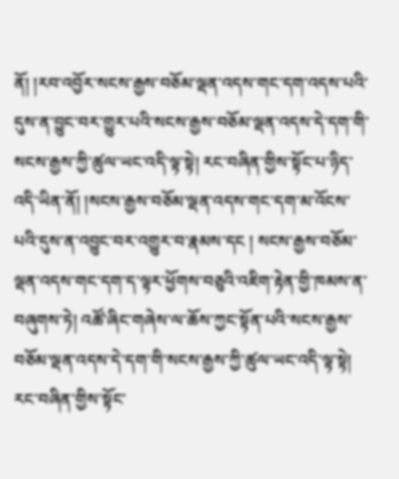ནོ། །རབ་འབྱོར་སངས་རྒྱས་བཅོམ་ལྡན་འདས་གང་དག་འདས་པའི་དུས་ན་བྱུང་བར་གྱུར་པའི་སངས་རྒྱས་བཅོམ་ལྡན་འདས་དེ་དག་གི་སངས་རྒྱས་ཀྱི་ཚུལ་ཡང་འདི་ལྟ་སྟེ། རང་བཞིན་གྱིས་སྟོང་པ་ཉིད་འདི་ཡིན་ནོ། །སངས་རྒྱས་བཅོམ་ལྡན་འདས་གང་དག་མ་འོངས་པའི་དུས་ན་འབྱུང་བར་འགྱུར་བ་རྣམས་དང ། སངས་རྒྱས་བཅོམ་ལྡན་འདས་གང་དག་ད་ལྟར་ཕྱོགས་བཅུའི་འཇིག་རྟེན་གྱི་ཁམས་ན་བཞུགས་ཏེ། འཚོ་ཞིང་གཞེས་ལ་ཆོས་ཀྱང་སྟོན་པའི་སངས་རྒྱས་བཅོམ་ལྡན་འདས་དེ་དག་གི་སངས་རྒྱས་ཀྱི་ཚུལ་ཡང་འདི་ལྟ་སྟེ། རང་བཞིན་གྱིས་སྟོང་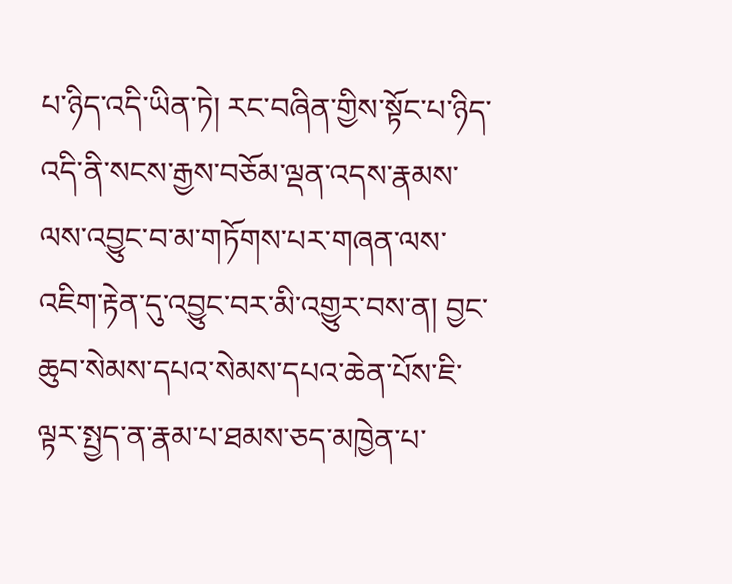པ་ཉིད་འདི་ཡིན་ཏེ། རང་བཞིན་གྱིས་སྟོང་པ་ཉིད་འདི་ནི་སངས་རྒྱས་བཅོམ་ལྡན་འདས་རྣམས་ལས་འབྱུང་བ་མ་གཏོགས་པར་གཞན་ལས་འཇིག་རྟེན་དུ་འབྱུང་བར་མི་འགྱུར་བས་ན། བྱང་ཆུབ་སེམས་དཔའ་སེམས་དཔའ་ཆེན་པོས་ཇི་ལྟར་སྤྱད་ན་རྣམ་པ་ཐམས་ཅད་མཁྱེན་པ་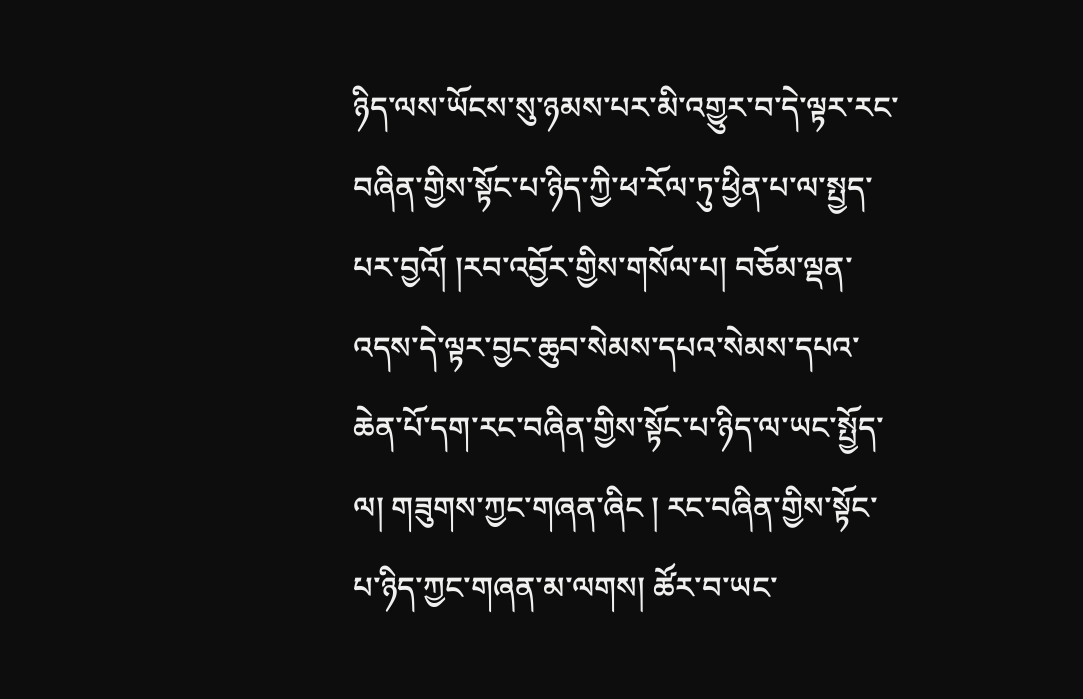ཉིད་ལས་ཡོངས་སུ་ཉམས་པར་མི་འགྱུར་བ་དེ་ལྟར་རང་བཞིན་གྱིས་སྟོང་པ་ཉིད་ཀྱི་ཕ་རོལ་ཏུ་ཕྱིན་པ་ལ་སྤྱད་པར་བྱའོ། །རབ་འབྱོར་གྱིས་གསོལ་པ། བཅོམ་ལྡན་འདས་དེ་ལྟར་བྱང་ཆུབ་སེམས་དཔའ་སེམས་དཔའ་ཆེན་པོ་དག་རང་བཞིན་གྱིས་སྟོང་པ་ཉིད་ལ་ཡང་སྤྱོད་ལ། གཟུགས་ཀྱང་གཞན་ཞིང ། རང་བཞིན་གྱིས་སྟོང་པ་ཉིད་ཀྱང་གཞན་མ་ལགས། ཚོར་བ་ཡང་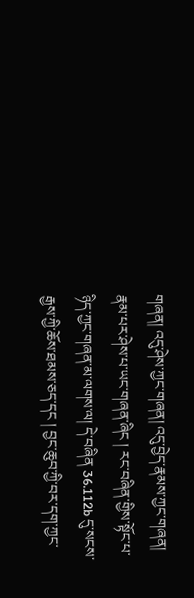གཞན། འདུ་ཤེས་ཀྱང་གཞན། འདུ་བྱེད་རྣམས་ཀྱང་གཞན། རྣམ་པར་ཤེས་པ་ཡང་གཞན་ཞིང ། རང་བཞིན་གྱིས་སྟོང་པ་ཉིད་ཀྱང་གཞན་མ་ལགས་ལ། དེ་བཞིན 36.112b དུ་སངས་རྒྱས་ཀྱི་ཆོས་ཐམས་ཅད་དང ། བྱང་ཆུབ་ཀྱི་བར་དག་ཀྱང་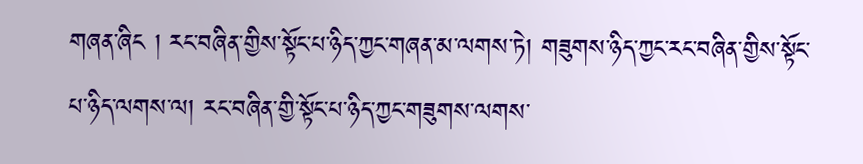གཞན་ཞིང ། རང་བཞིན་གྱིས་སྟོང་པ་ཉིད་ཀྱང་གཞན་མ་ལགས་ཏེ། གཟུགས་ཉིད་ཀྱང་རང་བཞིན་གྱིས་སྟོང་པ་ཉིད་ལགས་ལ། རང་བཞིན་གྱི་སྟོང་པ་ཉིད་ཀྱང་གཟུགས་ལགས་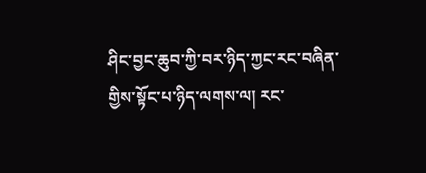ཤིང་བྱང་ཆུབ་ཀྱི་བར་ཉིད་ཀྱང་རང་བཞིན་གྱིས་སྟོང་པ་ཉིད་ལགས་ལ། རང་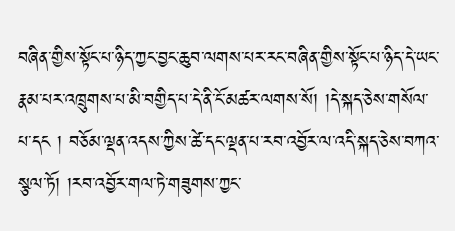བཞིན་གྱིས་སྟོང་པ་ཉིད་ཀྱང་བྱང་ཆུབ་ལགས་པར་རང་བཞིན་གྱིས་སྟོང་པ་ཉིད་དེ་ཡང་རྣམ་པར་འཁྲུགས་པ་མི་བགྱིད་པ་དེ་ནི་ངོ་མཚར་ལགས་སོ། །དེ་སྐད་ཅེས་གསོལ་པ་དང ། བཅོམ་ལྡན་འདས་ཀྱིས་ཚེ་དང་ལྡན་པ་རབ་འབྱོར་ལ་འདི་སྐད་ཅེས་བཀའ་སྩལ་ཏོ། །རབ་འབྱོར་གལ་ཏེ་གཟུགས་ཀྱང་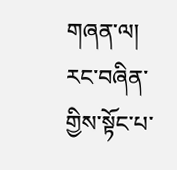གཞན་ལ། རང་བཞིན་གྱིས་སྟོང་པ་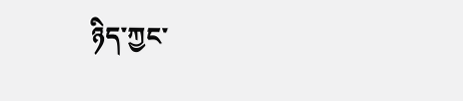ཉིད་ཀྱང་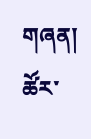གཞན། ཚོར་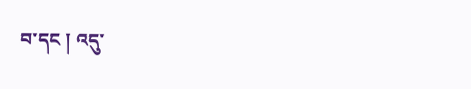བ་དང ། འདུ་